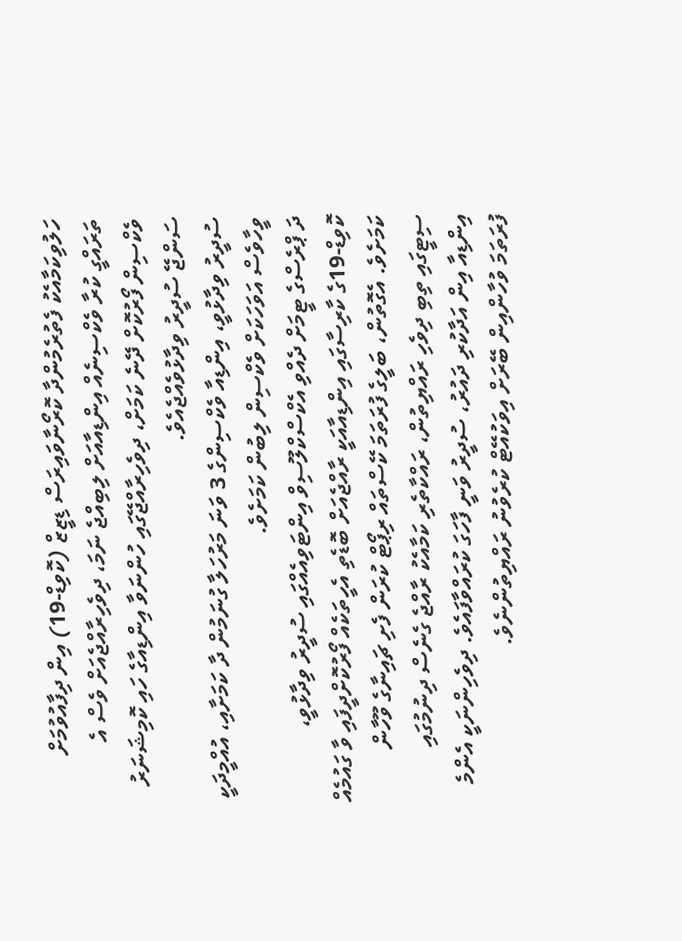ހަލުވިކަމާއެކު ފެތުރެމުންދާ ކޮރޯނާވައިރަސް ޑިޒީޒް (ކޮވިޑް-19) އިން ދިފާއުވުމަށް ތަރައްގީ ކުރާ ވެކްސިނެއް އިންޑިއާއަށް ލިބިއްޖެ ނަމަ، ދިވެހިރާއްޖެއަށް ވެސް އެ ވެކްސިން ފޯރުކޮށް ދޭނެ ކަމަށް، ދިވެހިރާއްޖޭގައި ހުންނަވާ އިންޑިއާގެ ހައި ކޮމިޝަނަރު ސަންޖޭ ސުދީރު ވިދާޅުވެއްޖެއެވެ.
ސުދީރު ވިދާޅުވީ، އިންޑިއާ ވެކްސިންގެ 3 ވަނަ މަރުހަލާ ގުނަމުން ދާ ކަމަށާއި، އުއްމީދަކީ ވީހާވެސް އަވަހަކަށް ވެކްސިން ލިބުން ކަމަށެވެ.
ދަ ޕްރެސްގެ ޓީމަށް ދެއްވި އެކްސްކްލޫސިވް އިންޓަވިއެއްގައި ސުދީރު ވިދާޅުވީ، ކޮވިޑް-19ގެ ކާރިސާގައި އިންޑިއާއަކީ ރާއްޖެއަށް ބޮޑެތި އެހީތަކެއް ފޯރުކޮށްދީފައި ވާ ގައުމެއް ކަމަށެވެ. އެގޮތުން، ބަލީގެ ފުރަތަމަ ކޭސްތައް ރިޕޯޓް ކުރަން ފެށި ޗައިނާގެ ވޫހާން ސިޓީގައި ތިބި ދިވެހި ރައްޔިތުން، ރައްކާތެރި ކަމާއެކު ރާއްޖެ ގެނެސް ދިނުމުގައި އިންޑިއާ އިން އަދާކުރި ދައުރު، ސުދީރު ވަނީ ފާހަގަ ކުރައްވާފައެވެ. ދިވެހިންނަކީ އެންމެ ފުރަތަމަ ވުހާންއިން ބޭރަށް އިވަކުއޭޓް ކުރެވުނު ރައްޔިތުންނެވެ.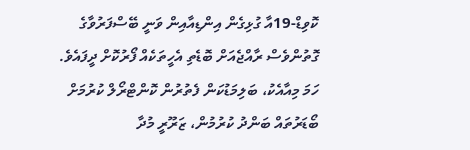ކޮވިޑް-19އާ ގުޅިގެން އިންޑިއާއިން ވަނީ ބޭސްފަރުވާގެ ގޮތުންވެސް ރާއްޖެއަށް ބޮޑެތި އެހީތަކެއް ފޯރުކޮށް ދީފައެވެ. ހަމަ މިއާއެކު، ބަލިމަޑުކަން ފެތުރުން ކޮންޓްރޯލް ކުރުމަށް ބޯޑަރުތައް ބަންދު ކުރުމުން، ޒަރޫރީ މުދާ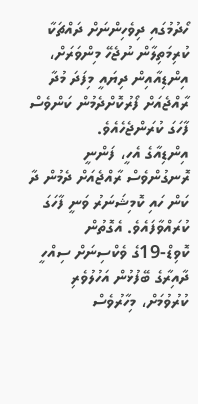ހޯދުމުގައި ދިވެހިންނަށް ދައްޗަކާ ކުރިމަތިލާން ނުޖެހޭ މިންވަރަށް، އިންޑިއާއިން ދިޔައީ މިފަދަ މުދާ ރާއްޖެއަށް ފޯރުކޮށްދެމުން ކަންވެސް ފާހަގަ ކުރަންޖެހެއެވެ.
އިންޑިއާގެ އެހީ، ފަންނީ ރޮނގުންވެސް ރާއްޖެއަށް ދެމުން ދާ ކަން ހައި ކޮމިޝަނަރު ވަނީ ފާހަގަ ކުރައްވާފައެވެ. އެގޮތުން ކޮވިޑް-19ގެ ވެކްސިނަށް ސިއްހީ ދާއިރާގެ ބޭފުޅުން އަހުލުވެރި ކުރުވުމަށް، މިހާރުވެސް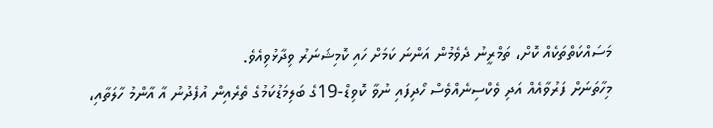މަސައްކަތްތަކެއް ކޮށް، ތަމްރީނު ދެވެމުން އަންނަ ކަމަށް ހައި ކޮމިޝަނަރު ވިދާޅުވިއެވެ.
މިހާތަނަށް ފަރުވާއެއް އަދި ވެކްސިނެއްވެސް ހޯދިފައި ނުވާ ކޮވިޑް-19ގެ ބަލިމަޑުކަމުގެ ތެރެއިން އުފެދުނު އާ އާންމު ހާލަތާއި،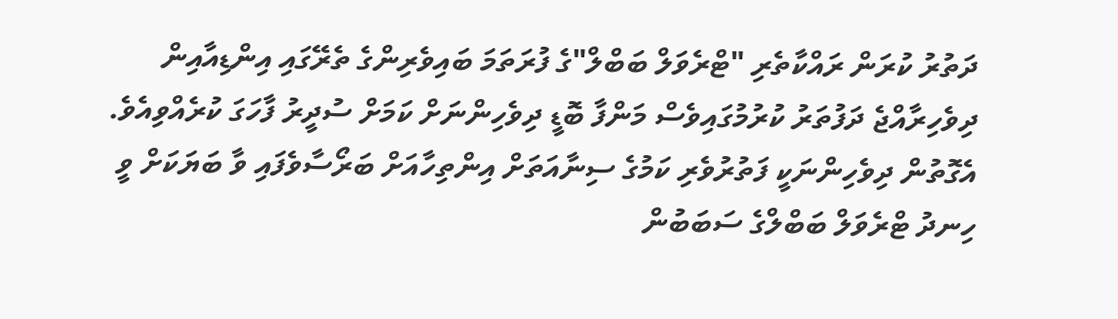ދަތުރު ކުރަން ރައްކާތެރި "ޓްރެވަލް ބަބްލް"ގެ ފުރަތަމަ ބައިވެރިންގެ ތެރޭގައި އިންޑިއާއިން ދިވެހިރާއްޖެ ދަފުތަރު ކުރުމުގައިވެސް މަންފާ ބޮޑީ ދިވެހިންނަށް ކަމަށް ސުދީރު ފާހަގަ ކުރެއްވިއެވެ. އެގޮތުން ދިވެހިންނަކީ ފަތުރުވެރި ކަމުގެ ސިނާއަތަށް އިންތިހާއަށް ބަރޯސާވެފައި ވާ ބަޔަކަށް ވީ ހިނދު ޓްރެވަލް ބަބްލްގެ ސަބަބުން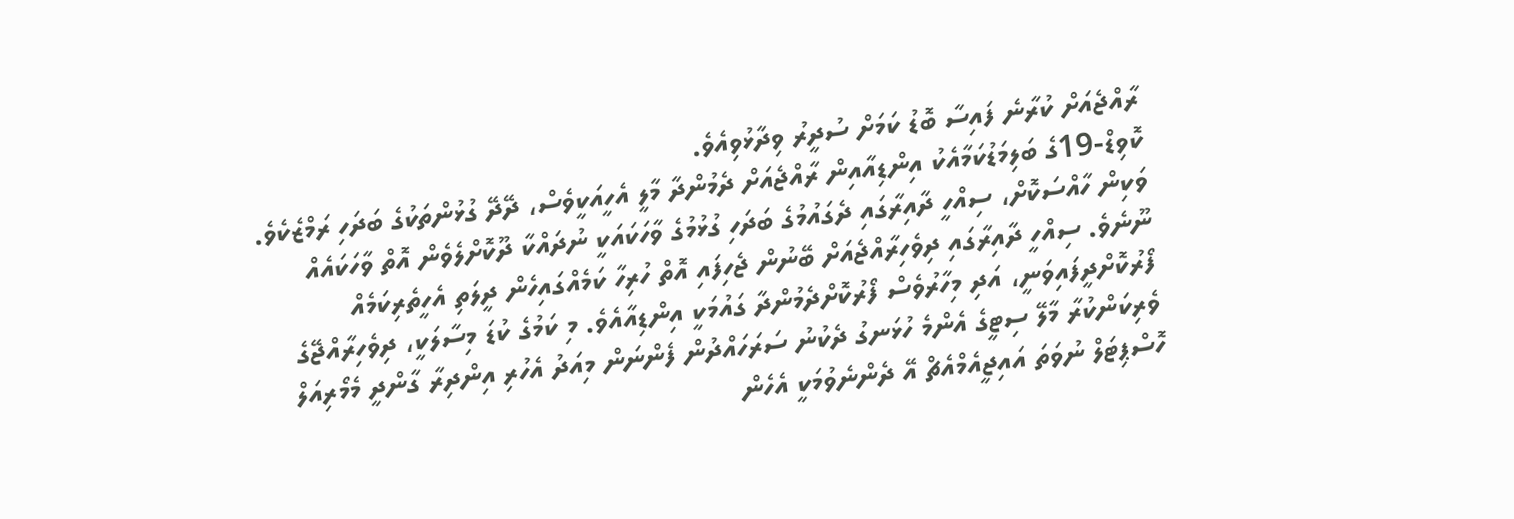ރާއްޖެއަށް ކުރާނެ ފައިސާ ބޮޑު ކަމަށް ސުދީރު ވިދާޅުވިއެވެ.
ކޮވިޑް-19ގެ ބަލިމަޑުކަމާއެކު އިންޑިއާއިން ރާއްޖެއަށް ދެމުންދާ މާލީ އެހީއަކީވެސް، ދޭދޭ ގުޅުންތަކުގެ ބަދަހި ރަމްޒެކެވެ. ވަކިން ހާއްސަކޮށް، ސިއްހީ ދާއިރާގައި ދެގައުމުގެ ބަދަހި ގުޅުމުގެ ވާހަކައަކީ ނުދައްކާ ދޫކޮށްލެވެން އޮތް ވާހަކައެއް ނޫނެވެ. ސިއްހީ ދާއިރާގައި ދިވެހިރާއްޖެއަށް ބޭނުން ޖެހިފައި އޮތް ހުރިހާ ކަމެއްގައިހެން ދީލަތި އެހީތެރިކަމެއް ފޯރުކޮށްދީފައިވަނީ، އަދި މިހާރުވެސް ފޯރުކޮށްދެމުންދާ ގައުމަކީ އިންޑިއާއެވެ. މި ކަމުގެ ކުޑަ މިސާލަކީ، ދިވެހިރާއްޖޭގެ ވެރިކަންކުރާ މާލޭ ސިޓީގެ އެންމެ ހުޅަނގު ދެކުނު ސަރަހައްދުން ފެންނަން މިއަދު އެހުރި އިންދިރާ ގާންދީ މެމޯރިއަލް ހޮސްޕިޓަލް ނުވަތަ އައިޖީއެމްއެޗް އޭ ދެންނެވުމަކީ އެހެން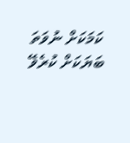ކަމަކަށް ނުވަތަ ބަޔަކަށް ކުރެވޭ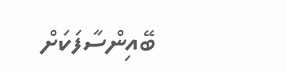ބޭއިންސާފަކަށް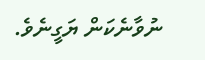ނުވާނެކަން ޔަގީނެވެ.